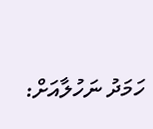ހަމަދު ނަހުލާއަށް: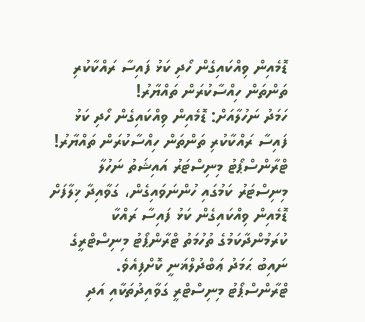ޑޮމެއިން ވިއްކައިގެން ހޯދި ކަޅު ފައިސާ ރައްކާކުރި ތަންތަން ހިއްސާކުރަން ތައްޔާރު!
ހަމަދު ނަހުލާއަށް: ޑޮމެއިން ވިއްކައިގެން ހޯދި ކަޅު ފައިސާ ރައްކާކުރި ތަންތަން ހިއްސާކުރަން ތައްޔާރު!
ޓްރާންސްޕޯޓު މިނިސްޓަރު އައިޝަތު ނަހުލާ މިނިސްޓަރު ކަމުގައި ހުންނަވައިގެން، ގަވާއިދާ ޚިލާފަށް ޑޮމެއިން ވިއްކައިގެން ކަޅު ފައިސާ ރައްކާ ކުރަމުންދާކަމުގެ ތުހުމަތު ޓްރާންޕޯޓު މިނިސްޓްރީގެ ނައިބު ޙަމަދު ޢަބްދުލްޣަނީ ކޮށްފިއެވެ.
ޓްރާންސްޕޯޓު މިނިސްޓްރީ ގަވާއިދުތަކާއި އަދި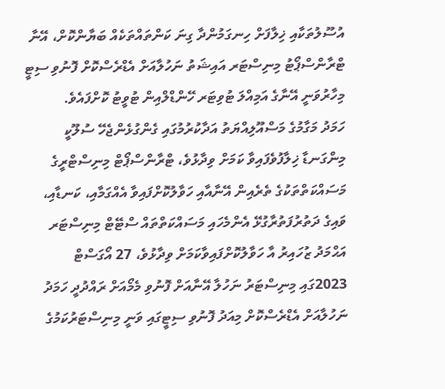އުސޫލުތަކާއި ޚިލާފަށް ހިނގަމުންދާ ގިނަ ކަންތައްތަކެއް ބަޔާންކޮށް، އޭނާ ޓްރާންސްޕޯޓު މިނިސްޓަރ އައިޝަތު ނަހުލާއަށް އެޑްރެސްކޮށް ފޮނުވި ސިޓީ މިހާރުވަނީ އޭނާގެ އަމިއްލަ ޓުވިޓަރ ހޭންޑްލްއިން ޓުވީޓު ކޮށްފައެވެ.
ހަމަދު މަގާމުގެ މަސްއޫލިއްޔަތު އަދާކުރުމުގައި ގެންގުޅެންޖެހޭ ސުލޫކީ މިންގަނޑާ ޚިލާފުވެފައިވާ ކަމަށް ވިދާޅުވެ، ޓްރާންސްޕޯޓް މިނިސްޓްރީގެ މަސައްކަތްތަކުގެ ތެރެއިން އޭނާއާއި ހަވާލުކޮށްފައިވާ އެއްގަމާއި، ކަނޑާއި، ވައިގެ ދަތުރުފަތުރާގުޅޭ އެންމެހައި މަސައްކަތްތައް ސްޓޭޓް މިނިސްޓަރ އަޙްމަދު ޒުހައިރު އާ ހަވާލުކޮށްފައިވާކަމަށް ވިދާޅުވެ، 27 އޯގަސްޓް 2023ގައި މިނިސްޓަރު ނަހުލާ އޭނާއަށް ފޮނުވި މެމޯއަށް ރައްދުދީ ހަމަދު ނަހުލާއަށް އެޑްރެސްކޮށް މިއަދު ފޮނުވި ސިޓީގައި ވަނީ މިނިސްޓަރުކަމުގެ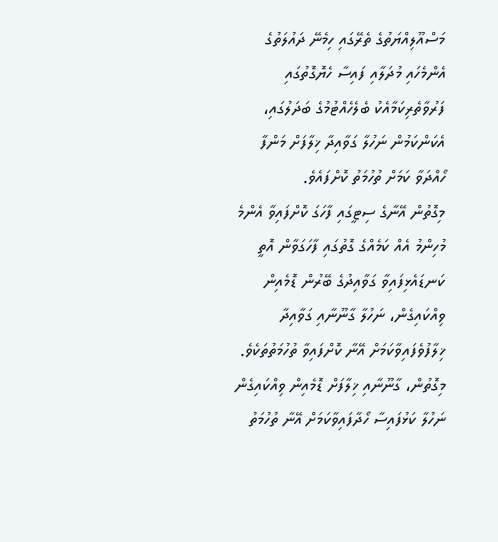މަސްއޫލިއްޔަތުގެ ތެރޭގައި ހިމެނޭ ދައުލަތުގެ އެންމެހައި މުދަލާއި ފައިސާ ހެޔޮގޮތުގައި ފަރުވާތެރިކަމާއެކު ބެލެހެއްޓުމުގެ ބަދަލުގައި، އެކަންކަމުން ނަހުލާ ގަވާއިދާ ޚިލާފަށް މަންފާ ހޯއްދަވާ ކަމަށް ތުހުމަތު ކޮށްފައެވެ.
މިގޮތުން އޭނާގެ ސިޓީގައި ފާހަގަ ކޮށްފައިވާ އެންމެ މުހިންމު އެއް ކަމެއްގެ ގޮތުގައި ފާހަގަވާން އޮތީ ކަނޑައެޅިފައިވާ ގަވާއިދުގެ ބޭރުން ޑޮމެއިން ވިއްކައިގެން، ނަހުލާ ގާނޫނާއި ގަވާއިދާ ޚިލާފުވެފައިވާކަމަށް އޭނާ ކޮށްފައިވާ ތުހުމަތުތަކެވެ. މިގޮތުން، ގާނޫނާއި ޚިލާފަށް ޑޮމެއިން ވިއްކައިގެން ނަހުލާ ކަޅުފައިސާ ހޯދާފައިވާކަމަށް އޭނާ ތުހުމަތު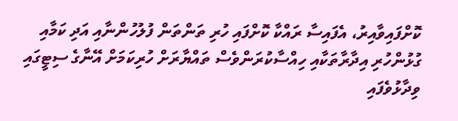ކޮށްފައިވާއިރު، އެފައިސާ ރައްކާ ކޮށްފައި ހުރި ތަންތަން ފުލުހުންނާއި އަދި ކަމާއި ގުޅުންހުރި އިދާރާތަކާއި ހިއްސާކުރަންވެސް ތައްޔާރަށް ހުރިކަމަށް އޭނާގެ ސިޓީގައި ވިދާޅުވެފައި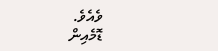ވެއެވެ.
ޑޮމެއިން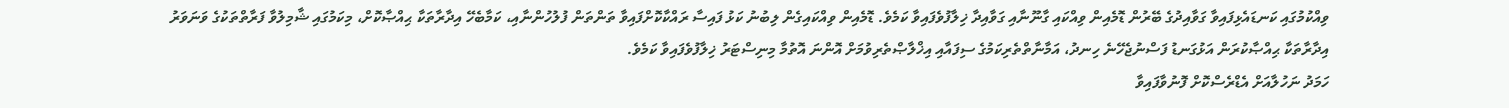ވިއްކުމުގައި ކަނޑައެޅިފައިވާ ގަވާއިދުގެ ބޭރުން ޑޮމެއިން ވިއްކައި ގާނޫނާއި ގަވާއިދާ ޚިލާފުވެފައިވާ ކަމެވެ. ޑޮމެއިން ވިއްކައިގެން ލިބުނު ކަޅު ފައިސާ ރައްކާކޮށްފައިވާ ތަންތަން ފުލުހުންނާއި، ކަމާބެހޭ އިދާރާތަކާ ޙިއްޞާކޮށް، މިކަމުގައި ޝާމިލުވާ ފަރާތްތަކުގެ ވަނަވަރު އިދާރާތަކާ ޙިއްޞާކުރަން އަޅުގަނޑު ފަސްނުޖެހޭނެ ހިނދު، އަމާނާތްތެރިކަމުގެ ސިފައާއި އިޚްލާޞްތެރިވުމަށް އޮންނަ އޮތުމާ މިނިސްޓަރު ޚިލާފުވެފައިވާ ކަމެވެ.
ހަމަދު ނަހުލާއަށް އެޑްރެސްކޮށް ފޮނުވާފައިވާ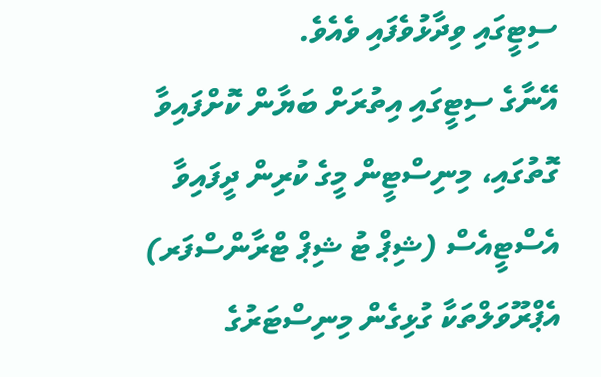ސިޓީގައި ވިދާޅުވެފައި ވެއެވެ.
އޭނާގެ ސިޓީގައި އިތުރަށް ބަޔާން ކޮށްފައިވާ ގޮތުގައި، މިނިސްޓީން މީގެ ކުރިން ދީފައިވާ އެސްޓީއެސް (ޝިޕް ޓު ޝިޕް ޓްރާންސްފަރ) އެޕްރޫވަލްތަކާ ގުޅިގެން މިނިސްޓަރުގެ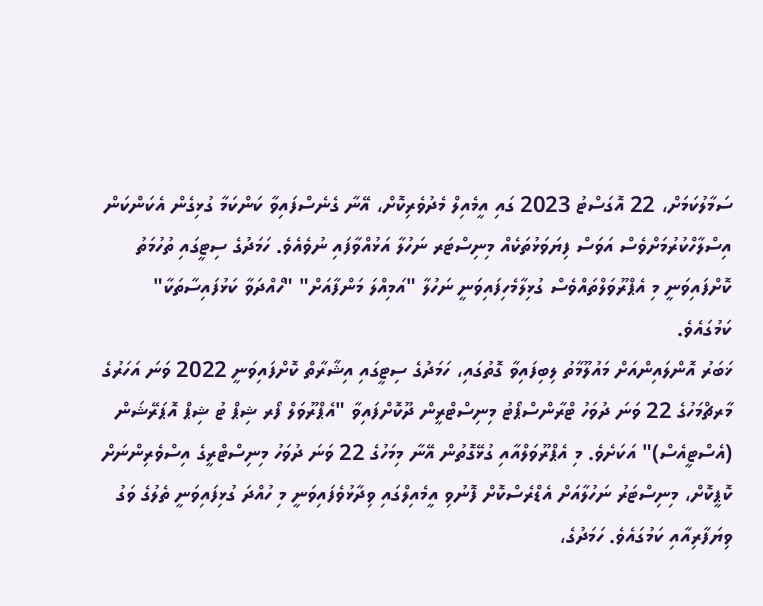ސަމާލުކަމަށް، 22 އޮގަސްޓު 2023 ގައި އީމެއިލް މެދުވެރިކޮށް، އޭނާ ގެނެސްފައިވާ ކަންކަމާ ގުޅިގެން އެކަންކަން އިސްލާހްކުރުމަށްވެސް އަވަސް ފިޔަވަޅުތަކެއް މިނިސްޓަރ ނަހުލާ އަޅުއްވާފައި ނުވެއެވެ. ހަމަދުގެ ސިޓީގައި ތުހުމަތު ކޮށްފައިވަނީ މި އެޕްރޫވަލްތައްވެސް ގުޅިލާމެހިފައިވަނީ ނަހުލާ "އަމިއްލަ މަންފާއަށް" "ހޯއްދަވާ ކަޅުފައިސާތަކާ" ކަމުގައެވެ.
ޚަބަރު އޮންލައިންއަށް މައުލޫމާތު ލިބިފައިވާ ގޮތުގައި، ހަމަދުގެ ސިޓީގައި އިޝާރާތް ކޮށްފައިވަނީ 2022 ވަނަ އަހަރުގެ މާރޗްމަހުގެ 22 ވަނަ ދުވަހު ޓްރާންސްޕޯޓު މިނިސްޓްރީން ދޫކޮށްފައިވާ "އެޕްރޫވަލް ފޯރ ޝިޕް ޓު ޝިޕް އޮޕަރޭޝަން (އެސްޓީއެސް)" އަކަށެވެ. މި އެޕްރޫވަލްއާއި ގުޅޭގޮތުން އޭނާ މިމަހުގެ 22 ވަނަ ދުވަހު މިނިސްޓްރީގެ އިސްވެރިންނަށް ކޮޕީކޮށް، މިނިސްޓަރު ނަހުލާއަށް އެޑްރެސްކޮށް ފޮނުވި އީމެއިލްގައި ވިދާޅުވެފައިވަނީ މި ހުއްދަ ގުޅިފައިވަނީ ތެލުގެ ވަގު ވިޔަފާރިއާއި ކަމުގައެވެ. ހަމަދުގެ،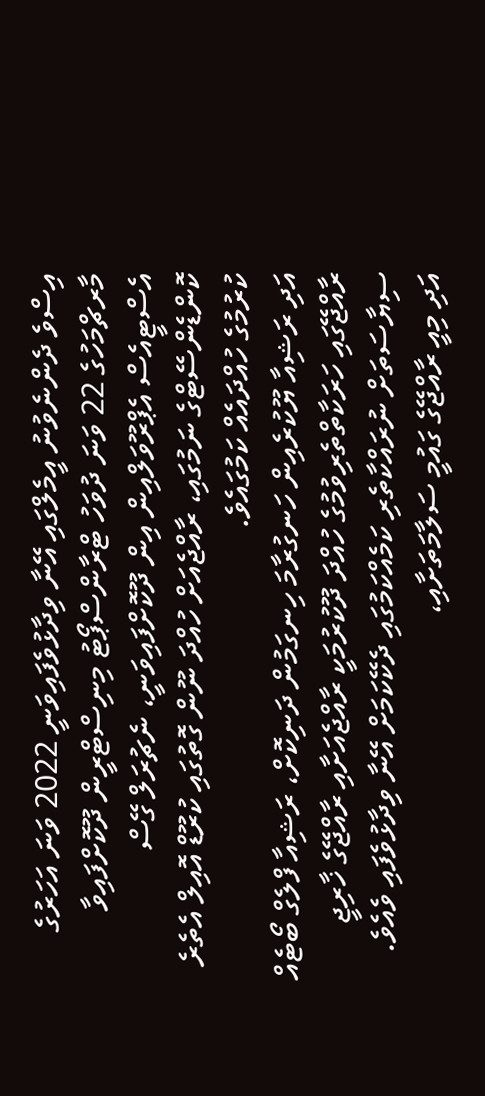އިސްވެ ދެންނެވުނު އީމެލްގައި އޭނާ ވިދާޅުވެފައިވަނީ 2022 ވަނަ އަހަރުގެ މާރޗްމަހުގެ 22 ވަނަ ދުވަހު ޓްރާންސްޕޯޓު މިނިސްޓްރީން ދޫކޮށްފައިވާ އެސްޓީއެސް އެޕްރޫވަލްއިން އިން ދޫކޮށްފައިވަނީ، ނެޗުރަލް ގޭސް ކޮންޑެންސޭޓްގެ ނަމުގައި، ރާއްޖެއަށް ހުއްދަ ނޫން ގޮތުގައި ކުރޫޑް އޮއިލް އެތެރެ ކުރުމުގެ ހުއްދައެއް ކަމުގައެވެ.
އަދި ރަޝިއާ ޔޫކުރެއިން ހަނގުރާމަ ހިނގަމުން ދަނިކޮށް، ރަޝިއާ ފްލެގް ބޯޓެއް ރާއްޖޭގައި ހަރަކާތްތެރިވުމުގެ ހުއްދަ ދޫކުރުމަކީ ރާއްޖެއަށާއި ރާއްޖޭގެ ޚާރިޖީ ސިޔާސަތަށް ނުރައްކާތެރި ކަމެއްކަމުގައި ދެކޭކަމަށް އޭނާ ވިދާޅުވެފައި ވެއެވެ. އަދި މިއީ ރާއްޖޭގެ ގައުމީ ސަލާމަތަށާއި،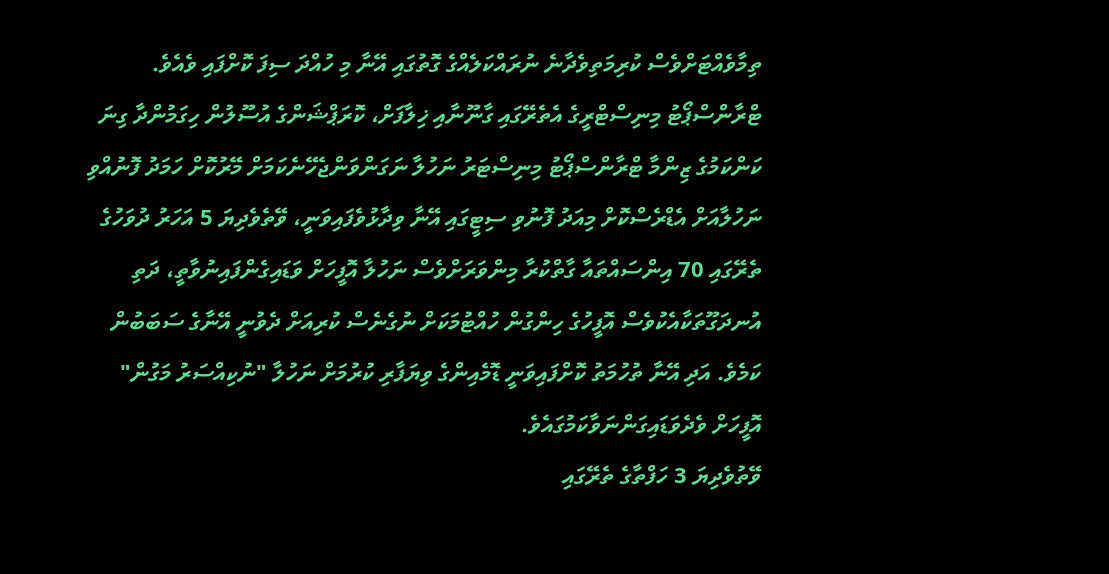ތިމާވެއްޓަށްވެސް ކުރިމަތިވެދާނެ ނުރައްކަލެއްގެ ގޮތުގައި އޭނާ މި ހުއްދަ ސިފަ ކޮށްފައި ވެއެވެ.
ޓްރާންސްޕޯޓު މިނިސްޓްރީގެ އެތެރޭގައި ގާނޫނާއި ޚިލާފަށް، ކޮރަޕްޝަންގެ އުސޫލުން ހިގަމުންދާ ގިނަ ކަންކަމުގެ ޒިންމާ ޓްރާންސްޕޯޓު މިނިސްޓަރު ނަހުލާ ނަގަންވަންޖެހޭނެކަމަށް މޭރުކޮށް ހަމަދު ފޮނުއްވި ނަހުލާއަށް އެޑްރެސްކޮށް މިއަދު ފޮނުވި ސިޓީގައި އޭނާ ވިދާޅުވެފައިވަނީ، ވޭތެވެދިޔަ 5 އަހަރު ދުވަހުގެ ތެރޭގައި 70 އިންސައްތައާ ގާތްކުރާ މިންވަރަށްވެސް ނަހުލާ އޮފީހަށް ވަޑައިގެންފައިނުވާތީ، ދަތި އުނދަގޫތަކާއެކުވެސް އޮފީހުގެ ހިންގުން ހުއްޓުމަކަށް ނުގެނެސް ކުރިއަށް ދެވުނީ އޭނާގެ ސަބަބުން ކަމެވެ. އަދި އޭނާ ތުހުމަތު ކޮށްފައިވަނީ ޑޮމެއިންގެ ވިޔަފާރި ކުރުމަށް ނަހުލާ "ނުކިއްސަރު މަގުން" އޮފީހަށް ވެދެވަޑައިގަންނަވާކަމުގައެވެ.
ވޭތުވެދިޔަ 3 ހަފްތާގެ ތެރޭގައި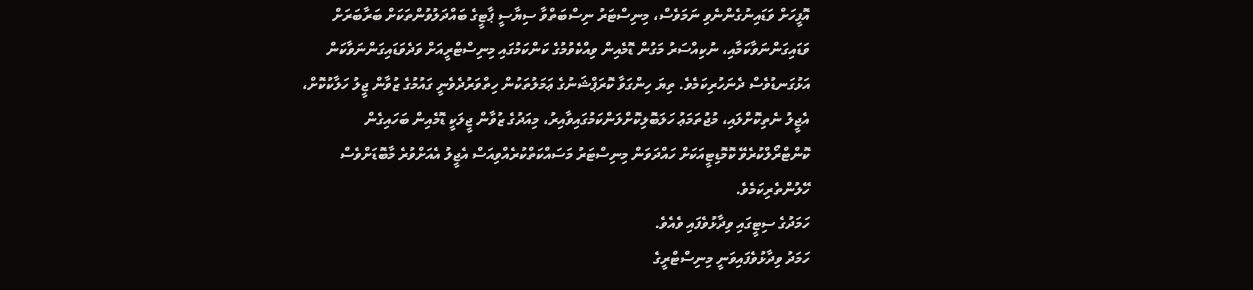އޮފީހަށް ވަޑައިނުގެންނެވި ނަމަވެސް، މިނިސްޓަރު ނިސްބަތްވާ ސިޔާސީ ޕާޓީގެ ބައްދަލުވުންތަކަށް ބަރާބަރަށް ވަޑައިގަންނަވާކަމާއި، ނުކިއްސަރު މަގުން ޑޮމެއިން ވިއްކެވުމުގެ ކަންކަމުގައި މިނިސްޓްރީއަށް ވަދެވަޑައިގަންނަވާކަން އަޅުގަނޑުވެސް ދެނަހުރިކަމެވެ. ތިޔަ ހިންގަވާ ކޮރަޕްޝަނުގެ ޢަމަލުތަކުން ހިތްވަރުދެވެނީ ގައުމުގެ ޒުވާން ޖީލު ހަލާކުކޮށް، އެޖީލު ނެތިކޮށްލައި، މުޖުތަމަޢު ހަލަބޮލިކޮށްލަންކަމުގައިވާއިރު، މިއަދުގެ ޒުވާން ޖީލަކީ ޑޮމެއިން ބަހައިގެން ކޮންޓްރޯލްކުރެވޭ ކޮމޮޑިޓީއަކަށް ހައްދަވަން މިނިސްޓަރު މަސައްކަތްކުރެއްވިއަސް އެޖީލު އެއަށްވުރެ މާބޮޑަށްވެސް ހޭލުންތެރިކަމެވެ.
ހަމަދުގެ ސިޓީގައި ވިދާޅުވެފައި ވެއެވެ.
ހަމަދު ވިދާޅުވެފައިވަނީ މިނިސްޓްރީގެ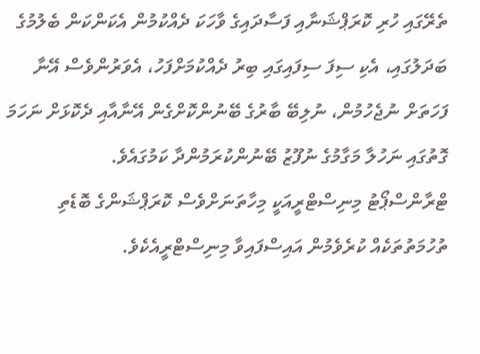ތެރޭގައި ހުރި ކޮރަޕްޝަނާއި ފަސާދައިގެ ވާހަކަ ދެއްކުމުން އެކަންކަން ބެލުމުގެ ބަދަލުގައި، އެކި ސިފަ ސިފައިގައި ބިރު ދެއްކުމަށްފަހު، އެވަރުންވެސް އޭނާ ފަހަތަށް ނުޖެހުމުން، ނުލިބޭ ބާރުގެ ބޭނުންކޮށްގެން އޭނާއާއި ދެކޮޅަށް ނަހަމަ ގޮތުގައި ނަހުލާ މަގާމުގެ ނުފޫޒު ބޭނުންކުރަމުންދާ ކަމުގައެވެ.
ޓްރާންސްޕޯޓު މިނިސްޓްރީއަކީ މިހާތަނަށްވެސް ކޮރަޕްޝަންގެ ބޮޑެތި ތުހުމަތުތަކެއް ކުރެވެމުން އައިސްފައިވާ މިނިސްޓްރީއެކެވެ.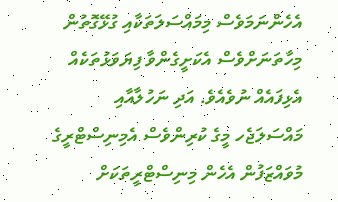އެހެންނަމަވެސް މިމައްސަލަތަކާއި ގުޅޭގޮތުން މިހާތަނަށްވެސް އެކަށީގެންވާ ފިޔަވަޅުތަކެއް އެޅިފައެއް ނުވެއެވެ. އަދި ނަހުލާއާއި މައްސަލަޖެހ މީގެ ކުރިންވެސް އެމިނިސްޓްރީގެ މުވައްޒަފުން އެހެން މިނިސްޓްރީތަކަށް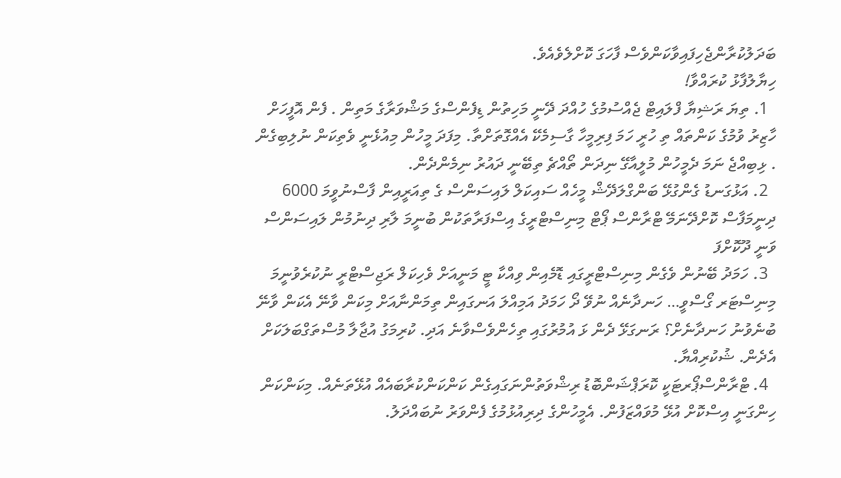ބަދަލުކުރާންޖެހިފައިވާކަންވެސް ފާހަގަ ކޮށްލެވެއެވެ.
ހިޔާލުފާޅު ކުރައްވާ!
  1. ތިޔަ ރަޝިޔާ ފްލައިޓް ޖެއްސުމުގެ ހުއްދަ ދޭނީ މަހިތުން ޑިފެންސްގެ މަޝްވަރާގެ މަތިން . ފެން އޮފީހަށް ހާޒިރު ވުމުގެ ކަންތައް ތި ހުރީ ހަމަ ފިރިމީހާ ގާސިމެކޭ އެއްގޮތަށްތާ. މިފަދަ މީހުން މިއުޅެނީ ވެތިކަން ނުލިބިގެން . ޅިބިއްޖެ ނަމަ ދެމީހުން މުލީއާގޭ ނިދަން ތޯއްޗެ ތިބޭނީ ދައުރު ނިމެންދެން.
  2. އަޅުގަނޑު ގެންގުޅޭ ބަންގްލަދޭޝް މީހެއް ސައިކަލް ލައިސަންސް ގެ ތިއަރީއިން ފާސްނުވީމަ 6000 ދިނީމަފާސް ކޮށްދޭނަމޭ ޓްރާންސް ޕޯޓް މިނިސްޓްރީގެ އިސްފަރާތަކުން ބުނީމަ ލާރި ދިނުމުން ލައިސަންސް ވަނީ ދޫކޮށްފަ
  3. ހަމަދު ބޭނުން ވެގެން މިނިސްޓްރީގައި ޑޮމެއިން ވިއްކާ ޓީ މަނީއަށް ވެހިކަލް ރަޖިސްޓްރީ ނުކުރެވުނީމަ މިނިސްޓަރ ގޯސްވީ… ހަނދާނެއް ނުވޭ ދޯ ހަމަދު އަމިއްލަ އަނގައިން ތިމަންނާއަށް މިކަން ވާނޭ އެކަން ވާނޭ ބުނެވުނު ހަނދާނެށް؟ ރަނގަޅޭ ދެން ޅަ އުމުރުގައި ތިހެންވެސްވާނެ އަދި. ކުރިމަގު އުޖާލާ މުސްތަގްބަލަކަށް އެދެން. ޝުކުރިއްޔާ.
  4. ޓްރާންސްޕޯރޓަކީ ކޮރަޕްޝަންބޮޑު ރިޝްވަތުންނަގައިގެން ކަންކަންކުރާބައެއް އުޅޭތަނެއް. މިކަންކަން ހިންގަނީ އިސްކޮށް އުޅޭ މުވައްޒަފުން. އެމީހުންގެ ދިރިއުޅުމުގެ ފެންވަރު ނުބައްދަލު.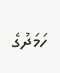ހަމަދުގެ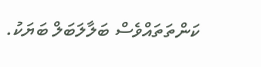ކަންތަތައްވެސް ބަލާލަބަލް ބަޔަކު.